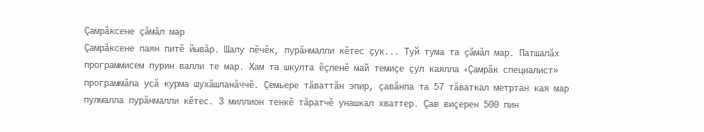Çамрăксене çăмăл мар
Çамрăксене паян питĕ йывăр. Шалу пĕчĕк, пурăнмалли кĕтес çук... Туй тума та çăмăл мар. Патшалăх программисем пурин валли те мар. Хам та шкулта ĕçленĕ май темиçе çул каялла «Çамрăк специалист» программăпа усă курма шухăшланăччĕ. Çемьере тăваттăн эпир, çавăнпа та 57 тăваткал метртан кая мар пулмалла пурăнмалли кĕтес. 3 миллион тенкĕ тăратчĕ унашкал хваттер. Çав виçерен 500 пин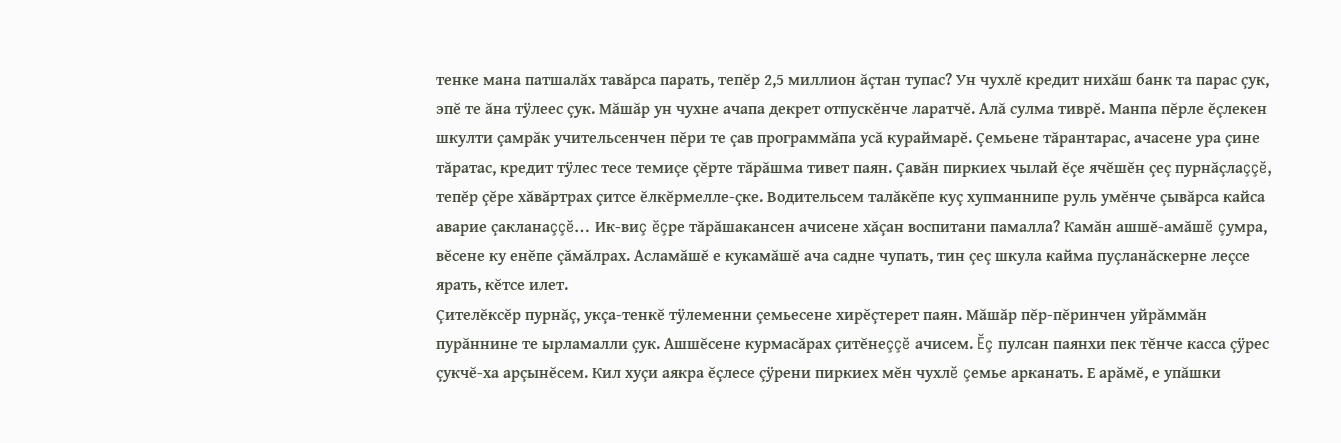тенке мана патшалăх тавăрса парать, тепĕр 2,5 миллион ăçтан тупас? Ун чухлĕ кредит нихăш банк та парас çук, эпĕ те ăна тÿлеес çук. Мăшăр ун чухне ачапа декрет отпускĕнче ларатчĕ. Алă сулма тиврĕ. Манпа пĕрле ĕçлекен шкулти çамрăк учительсенчен пĕри те çав программăпа усă кураймарĕ. Çемьене тăрантарас, ачасене ура çине тăратас, кредит тÿлес тесе темиçе çĕрте тăрăшма тивет паян. Çавăн пиркиех чылай ĕçе ячĕшĕн çеç пурнăçлаççĕ, тепĕр çĕре хăвăртрах çитсе ĕлкĕрмелле-çке. Водительсем талăкĕпе куç хупманнипе руль умĕнче çывăрса кайса аварие çакланаççĕ… Ик-виç ĕçре тăрăшакансен ачисене хăçан воспитани памалла? Камăн ашшĕ-амăшĕ çумра, вĕсене ку енĕпе çăмăлрах. Асламăшĕ е кукамăшĕ ача садне чупать, тин çеç шкула кайма пуçланăскерне леçсе ярать, кĕтсе илет.
Çителĕксĕр пурнăç, укçа-тенкĕ тÿлеменни çемьесене хирĕçтерет паян. Мăшăр пĕр-пĕринчен уйрăммăн пурăннине те ырламалли çук. Ашшĕсене курмасăрах çитĕнеççĕ ачисем. Ĕç пулсан паянхи пек тĕнче касса çÿрес çукчĕ-ха арçынĕсем. Кил хуçи аякра ĕçлесе çÿрени пиркиех мĕн чухлĕ çемье арканать. Е арăмĕ, е упăшки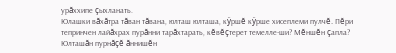урăххипе çыхланать.
Юлашки вăхăтра тăван тăвана, юлташ юлташа, кÿршĕ кÿрше хисеплеми пулчĕ. Пĕри тепринчен лайăхрах пурăнни тарăхтарать, кĕвĕçтерет темелле-ши? Мĕншĕн çапла? Юлташăн пурнăçĕ ăннишĕн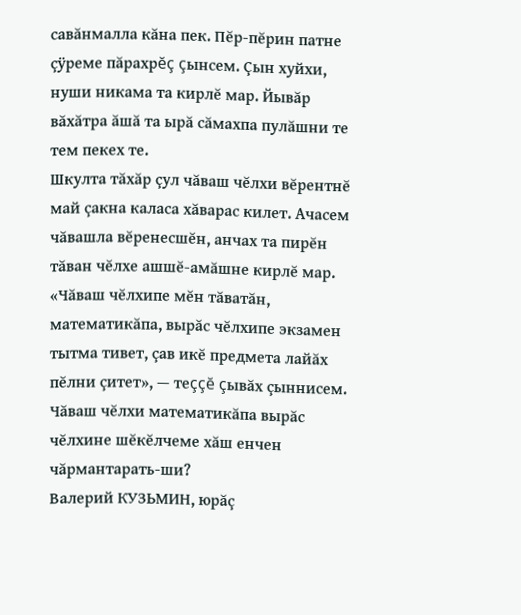савăнмалла кăна пек. Пĕр-пĕрин патне çÿреме пăрахрĕç çынсем. Çын хуйхи, нуши никама та кирлĕ мар. Йывăр вăхăтра ăшă та ырă сăмахпа пулăшни те тем пекех те.
Шкулта тăхăр çул чăваш чĕлхи вĕрентнĕ май çакна каласа хăварас килет. Ачасем чăвашла вĕренесшĕн, анчах та пирĕн тăван чĕлхе ашшĕ-амăшне кирлĕ мар. «Чăваш чĕлхипе мĕн тăватăн, математикăпа, вырăс чĕлхипе экзамен тытма тивет, çав икĕ предмета лайăх пĕлни çитет», — теççĕ çывăх çыннисем. Чăваш чĕлхи математикăпа вырăс чĕлхине шĕкĕлчеме хăш енчен чăрмантарать-ши?
Валерий КУЗЬМИН, юрăç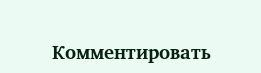Комментировать